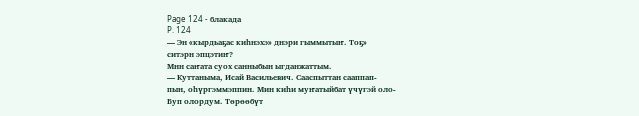Page 124 - блакада
P. 124
— Эн «кырдьаҕас киһнэхэ» днэри гыммытыҥ. Тоҕ»
ситэрн эпцэтиҥ?
Мнн саҥата суох санныбын ыгданжаттым.
— Куттаныма, Исай Васильевич. Сааспыттан сааппап-
пын, оһүргэммэппин. Мин киһи муҥатыйбат үчүгэй оло-
Буп олордум. Төрөөбүт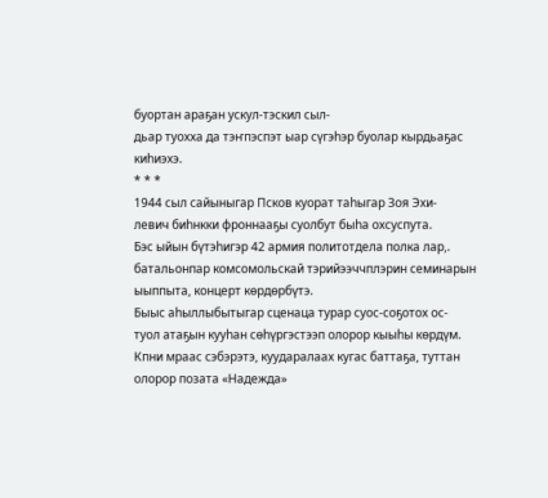буортан араҕан ускул-тэскил сыл-
дьар туохха да тэҥпэспэт ыар сүгэһэр буолар кырдьаҕас
киһиэхэ.
* * *
1944 сыл сайыныгар Псков куорат таһыгар Зоя Эхи-
левич биһнкки фроннааҕы суолбут быһа охсуспута.
Бэс ыйын бүтэһигэр 42 армия политотдела полка лар,.
батальонпар комсомольскай тэрийээччплэрин семинарын
ыыппыта, концерт көрдөрбүтэ.
Быыс аһыллыбытыгар сценаца турар суос-соҕотох ос-
туол атаҕын кууһан сөһүргэстээп олорор кыыһы көрдүм.
Кпни мраас сэбэрэтэ, куударалаах кугас баттаҕа, туттан
олорор позата «Надежда»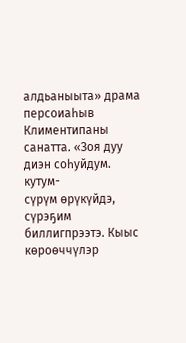алдьаныыта» драма персоиаһыв
Климентипаны санатта. «Зоя дуу диэн соһуйдум. кутум-
сүрүм өрүкүйдэ, сүрэҕим биллигпрээтэ. Кыыс көроөччүлэр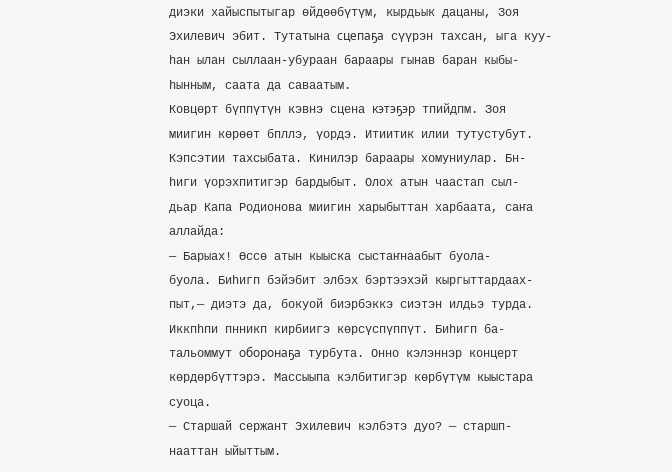диэки хайыспытыгар өйдөөбүтүм, кырдьык дацаны, Зоя
Эхилевич эбит. Тутатына сцепаҕа сүүрэн тахсан, ыга куу-
һан ылан сыллаан-убураан бараары гынав баран кыбы-
һынным, саата да саваатым.
Ковцөрт бүппүтүн кэвнэ сцена кэтэҕэр тпийдпм. Зоя
миигин көрөөт бпллэ, үордэ. Итиитик илии тутустубут.
Кэпсэтии тахсыбата. Кинилэр бараары хомуниулар. Бн-
һиги үорэхпитигэр бардыбыт. Олох атын чаастап сыл-
дьар Капа Родионова миигин харыбыттан харбаата, саҥа
аллайда:
— Барыах! Өссө атын кыыска сыстаҥнаабыт буола-
буола. Биһигп бэйэбит элбэх бэртээхэй кыргыттардаах-
пыт,— диэтэ да, бокуой биэрбэккэ сиэтэн илдьэ турда.
Иккпһпи пнникп кирбиигэ көрсүспүппүт. Биһигп ба-
тальоммут оборонаҕа турбута. Онно кэлэннэр концерт
көрдөрбүттэрэ. Массыыпа кэлбитигэр көрбүтүм кыыстара
суоца.
— Старшай сержант Эхилевич кэлбэтэ дуо? — старшп-
нааттан ыйыттым.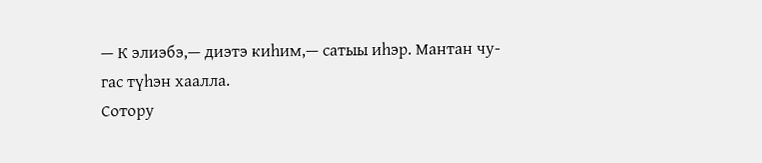— К элиэбэ,— диэтэ киһим,— сатыы иһэр. Мантан чу-
гас түһэн хаалла.
Сотору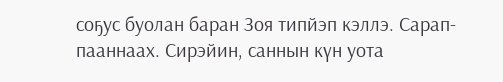соҕус буолан баран Зоя типйэп кэллэ. Сарап-
пааннаах. Сирэйин, саннын күн уота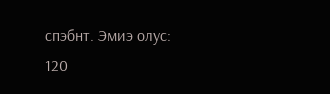спэбнт. Эмиэ олус:
120